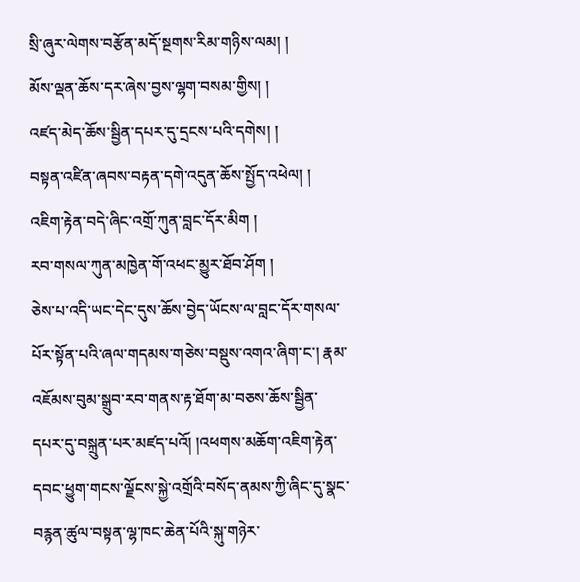སྲི་ཞུར་ལེགས་བརྩོན་མདོ་སྔགས་རིམ་གཉིས་ལམ། །
མོས་ལྡན་ཆོས་དར་ཞེས་བྱས་ལྷག་བསམ་གྱིས། །
འཛད་མེད་ཆོས་སྦྱིན་དཔར་དུ་དྲངས་པའི་དགེས། །
བསྟན་འཛིན་ཞབས་བརྟན་དགེ་འདུན་ཆོས་སྤྱོད་འཕེལ། །
འཇིག་རྟེན་བདེ་ཞིང་འགྲོ་ཀུན་བླང་དོར་མིག །
རབ་གསལ་ཀུན་མཁྱེན་གོ་འཕང་མྱུར་ཐོབ་ཤོག །
ཅེས་པ་འདི་ཡང་དེང་དུས་ཆོས་བྱེད་ཡོངས་ལ་བླང་དོར་གསལ་པོར་སྟོན་པའི་ཞལ་གདམས་གཅེས་བསྡུས་འགའ་ཞིག་ང་། རྣམ་འཇོམས་བུམ་སྒྲུབ་རབ་གནས་རྟ་ཐོག་མ་བཅས་ཆོས་སྦྱིན་དཔར་དུ་བསྐྲུན་པར་མཛད་པའོ། །འཕགས་མཆོག་འཇིག་རྟེན་དབང་ཕྱུག་གངས་ལྗོངས་སྐྱེ་འགྲོའི་བསོད་ནམས་ཀྱི་ཞིང་དུ་སྣང་བརྙན་ཚུལ་བསྟན་ལྷ་ཁང་ཆེན་པོའི་སྐུ་གཉེར་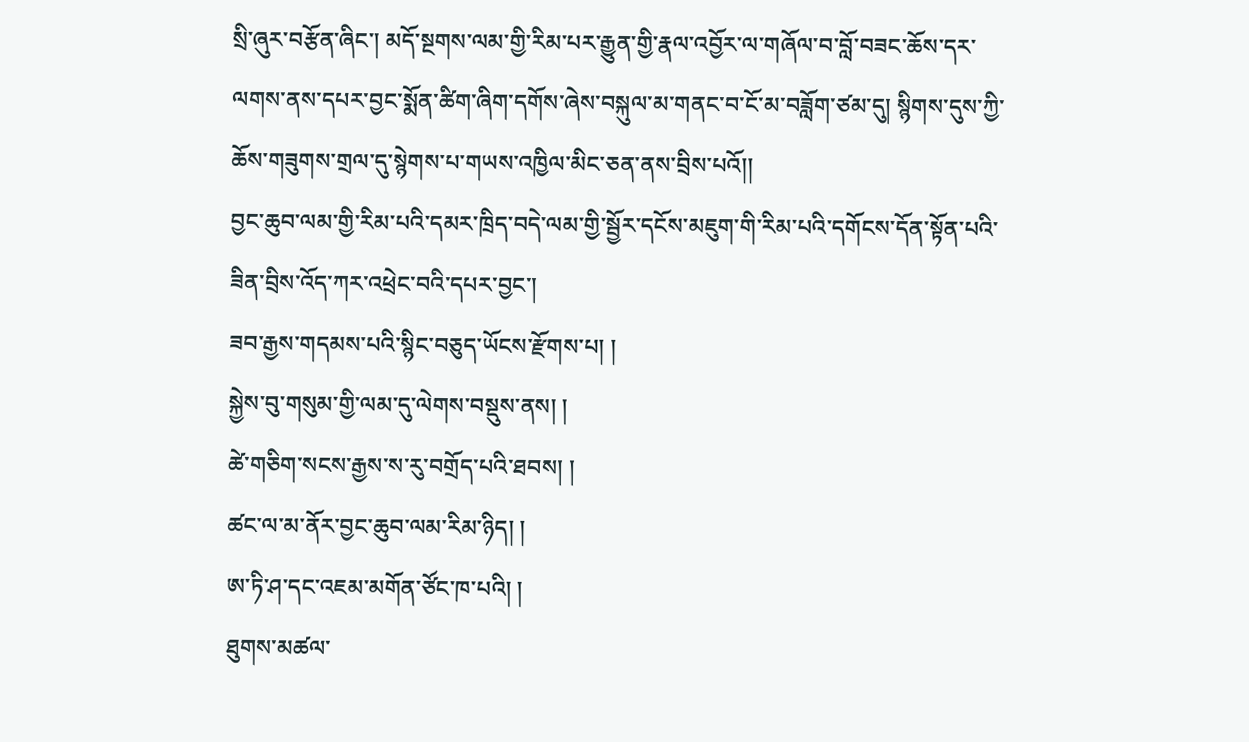སྲི་ཞུར་བརྩོན་ཞིང་། མདོ་སྔགས་ལམ་གྱི་རིམ་པར་རྒྱུན་གྱི་རྣལ་འབྱོར་ལ་གཞོལ་བ་བློ་བཟང་ཆོས་དར་ལགས་ནས་དཔར་བྱང་སྨོན་ཚིག་ཞིག་དགོས་ཞེས་བསྐུལ་མ་གནང་བ་ངོ་མ་བཟློག་ཙམ་དུ། སྙིགས་དུས་ཀྱི་ཆོས་གཟུགས་གྲལ་དུ་སྙེགས་པ་གཡས་འཁྱིལ་མིང་ཅན་ནས་བྲིས་པའོ།།
བྱང་ཆུབ་ལམ་གྱི་རིམ་པའི་དམར་ཁྲིད་བདེ་ལམ་གྱི་སྦྱོར་དངོས་མཇུག་གི་རིམ་པའི་དགོངས་དོན་སྟོན་པའི་ཟིན་བྲིས་འོད་ཀར་འཕྲེང་བའི་དཔར་བྱང་།
ཟབ་རྒྱས་གདམས་པའི་སྙིང་བཅུད་ཡོངས་རྫོགས་པ། །
སྐྱེས་བུ་གསུམ་གྱི་ལམ་དུ་ལེགས་བསྡུས་ནས། །
ཚེ་གཅིག་སངས་རྒྱས་ས་རུ་བགྲོད་པའི་ཐབས། །
ཚང་ལ་མ་ནོར་བྱང་ཆུབ་ལམ་རིམ་ཉིད། །
ཨ་ཏི་ཤ་དང་འཇམ་མགོན་ཙོང་ཁ་པའི། །
ཐུགས་མཚལ་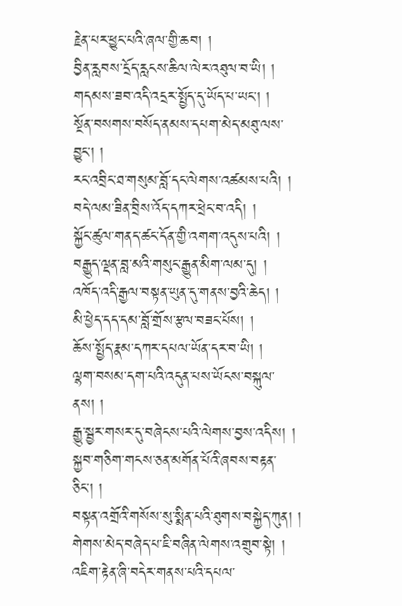རྗེན་པར་ཕྱུང་པའི་ཞལ་གྱི་ཆབ། །
བྱིན་རླབས་དྲོད་རླངས་ཆིལ་ལེར་འཐུལ་བ་ཡི། །
གདམས་ཟབ་འདི་འདྲར་སྤྱོད་དུ་ཡོད་པ་ཡང་། །
སྔོན་བསགས་བསོད་ནམས་དཔག་མེད་མཐུ་ལས་བྱུང་། །
རང་འབྲིང་ཐ་གསུམ་བློ་དང་ལེགས་འཚམས་པའི། །
བདེ་ལམ་ཟིན་བྲིས་འོད་དཀར་ཕྲེང་བ་འདི། །
སྐྱོང་ཚུལ་གནད་ཚང་དོན་གྱི་འགག་འདུས་པའི། །
བརྒྱུད་ལྡན་བླ་མའི་གསུང་རྒྱུན་མིག་ལམ་དུ། །
འཁོད་འདི་རྒྱལ་བསྟན་ཡུན་དུ་གནས་བྱའི་ཆེད། །
མི་ཕྱེད་དད་དམ་བློ་གྲོས་རྩལ་བཟང་པོས། །
ཆོས་སྤྱོད་རྣམ་དཀར་དཔལ་ཡོན་དར་བ་ཡི། །
ལྷག་བསམ་དག་པའི་འདུན་པས་ཡོངས་བསྐུལ་ནས། །
རྒྱུ་སྦྱར་གསར་དུ་བཞེངས་པའི་ལེགས་བྱས་འདིས། །
སྐྱབ་གཅིག་གངས་ཅན་མགོན་པོའི་ཞབས་བརྟན་ཅིང་། །
བསྟན་འགྲོའི་གསོས་སུ་སྨིན་པའི་ཐུགས་བསྐྱེད་ཀུན། །
གེགས་མེད་བཞེད་པ་ཇི་བཞིན་ལེགས་འགྲུབ་སྟེ། །
འཇིག་རྟེན་ཞི་བདེར་གནས་པའི་དཔལ་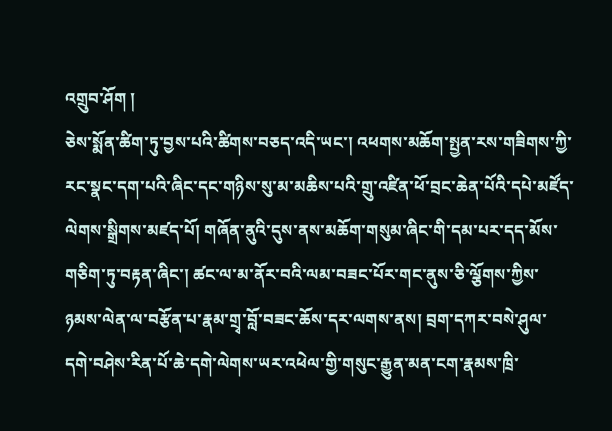འགྲུབ་ཤོག །
ཅེས་སྨོན་ཚིག་ཏུ་བྱས་པའི་ཚིགས་བཅད་འདི་ཡང་། འཕགས་མཆོག་སྤྱན་རས་གཟིགས་ཀྱི་རང་སྣང་དག་པའི་ཞིང་དང་གཉིས་སུ་མ་མཆིས་པའི་གྲུ་འཛིན་ཕོ་བྲང་ཆེན་པོའི་དཔེ་མཛོད་ལེགས་སྒྲིགས་མཛད་པོ། གཞོན་ནུའི་དུས་ནས་མཆོག་གསུམ་ཞིང་གི་དམ་པར་དད་མོས་གཅིག་ཏུ་བརྟན་ཞིང་། ཚང་ལ་མ་ནོར་བའི་ལམ་བཟང་པོར་གང་ནུས་ཅི་ལྕོགས་ཀྱིས་ཉམས་ལེན་ལ་བརྩོན་པ་རྣམ་གྲྭ་བློ་བཟང་ཆོས་དར་ལགས་ནས། བྲག་དཀར་བསེ་ཤུལ་དགེ་བཤེས་རིན་པོ་ཆེ་དགེ་ལེགས་ཡར་འཕེལ་གྱི་གསུང་རྒྱུན་མན་ངག་རྣམས་ཁྲི་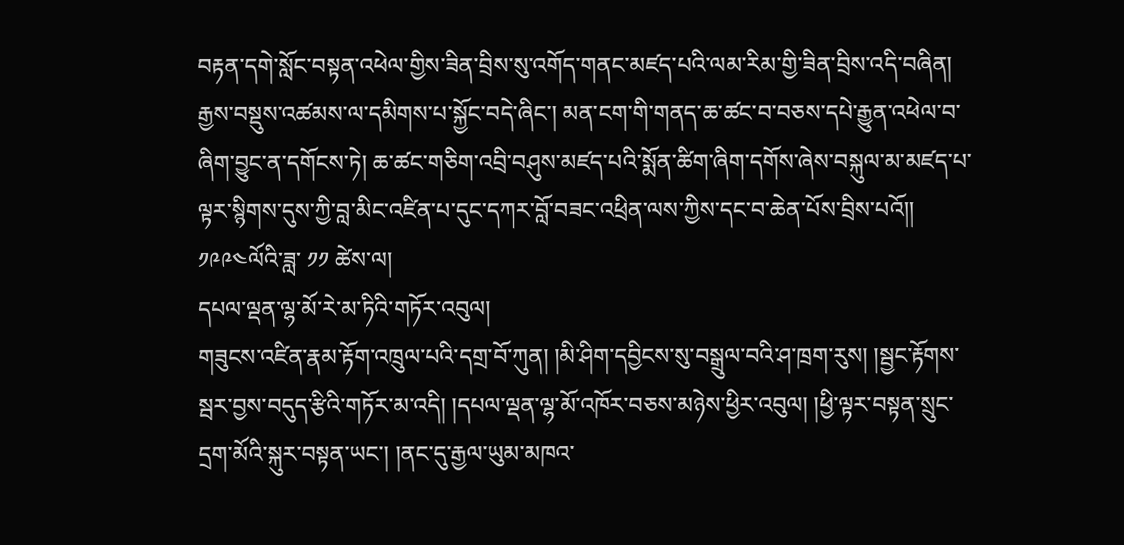བརྟན་དགེ་སློང་བསྟན་འཕེལ་གྱིས་ཟིན་བྲིས་སུ་འགོད་གནང་མཛད་པའི་ལམ་རིམ་གྱི་ཟིན་བྲིས་འདི་བཞིན། རྒྱས་བསྡུས་འཚམས་ལ་དམིགས་པ་སྐྱོང་བདེ་ཞིང་། མན་ངག་གི་གནད་ཆ་ཚང་བ་བཅས་དཔེ་རྒྱུན་འཕེལ་བ་ཞིག་བྱུང་ན་དགོངས་ཏེ། ཆ་ཚང་གཅིག་འབྲི་བཤུས་མཛད་པའི་སྨོན་ཚིག་ཞིག་དགོས་ཞེས་བསྐུལ་མ་མཛད་པ་ལྟར་སྙིགས་དུས་ཀྱི་བླ་མིང་འཛིན་པ་དུང་དཀར་བློ་བཟང་འཕྲིན་ལས་ཀྱིས་དང་བ་ཆེན་པོས་བྲིས་པའོ།།
༡༩༩༤ལོའི་ཟླ་ ༡༡ ཚེས་ལ།
དཔལ་ལྡན་ལྷ་མོ་རེ་མ་ཏིའི་གཏོར་འབུལ།
གཟུངས་འཛིན་རྣམ་རྟོག་འཁྲུལ་པའི་དགྲ་བོ་ཀུན། །མི་ཤིག་དབྱིངས་སུ་བསྒྲུལ་བའི་ཤ་ཁྲག་རུས། །སྦྱང་རྟོགས་སྦར་བྱས་བདུད་རྩིའི་གཏོར་མ་འདི། །དཔལ་ལྡན་ལྷ་མོ་འཁོར་བཅས་མཉེས་ཕྱིར་འབུལ། །ཕྱི་ལྟར་བསྟན་སྲུང་དྲག་མོའི་སྐུར་བསྟན་ཡང་། །ནང་དུ་རྒྱལ་ཡུམ་མཁའ་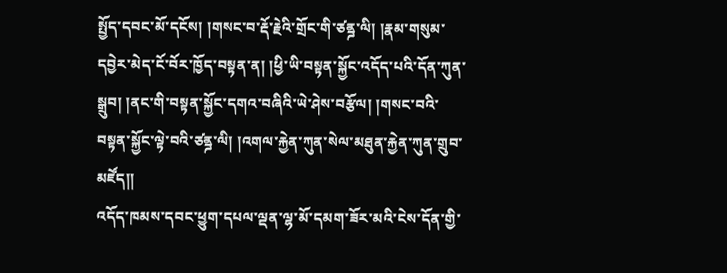སྤྱོད་དབང་མོ་དངོས། །གསང་བ་རྡོ་རྗེའི་གྲོང་གི་ཙནྜ་ལི། །རྣམ་གསུམ་དབྱེར་མེད་ངོ་བོར་ཁྱོད་བསྟན་ན། །ཕྱི་ཡི་བསྟན་སྐྱོང་འདོད་པའི་དོན་ཀུན་སྒྲུབ། །ནང་གི་བསྟན་སྐྱོང་དགའ་བཞིའི་ཡེ་ཤེས་བརྩོལ། །གསང་བའི་བསྟན་སྐྱོང་ལྟེ་བའི་ཙནྜ་ལི། །འགལ་རྐྱེན་ཀུན་སེལ་མཐུན་རྐྱེན་ཀུན་གྲུབ་མཛོད།།
འདོད་ཁམས་དབང་ཕྱུག་དཔལ་ལྡན་ལྷ་མོ་དམག་ཟོར་མའི་ངེས་དོན་གྱི་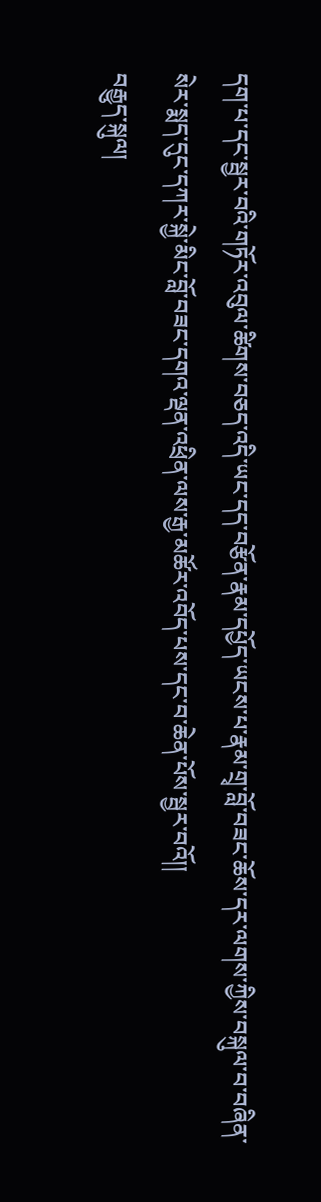དག་པ་དང་སྦྱར་བའི་གཏོར་འབུལ་ཚིགས་བཅད་འདི་ཡང་དད་བརྩོན་རྣམ་དཔྱོད་ཡངས་པ་རྣམ་གྲྭ་བློ་བཟང་ཆོས་དར་ལགས་ཀྱིས་བསྐུལ་བ་བཞིན་སེར་སྨད་དུང་དཀར་སྐྱེ་མིང་བློ་བཟང་དགའ་ལྡན་འཕྲིན་ལས་རྒྱ་མཚོར་འབོད་པས་དང་བ་ཆེན་པོས་སྦྱར་བའོ།།
བརྒྱུད་སྐུལ།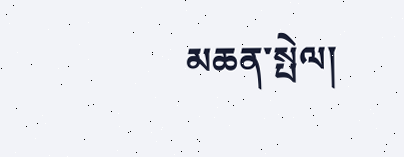མཆན་སྤེལ།